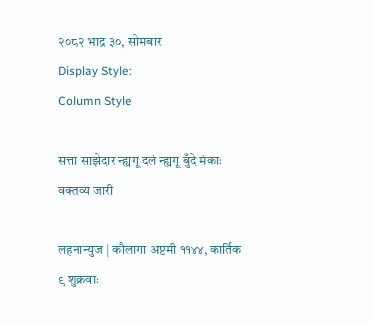२०८२ भाद्र ३०, सोमबार
Display Style:
Column Style

सत्ता साझेदार न्ह्यगू दलं न्ह्यगू बुँदे मंकाः वक्तव्य जारी

लहनान्युज | कौलागा अप्टमी ११४४, कार्तिक ९ शुक्रवाः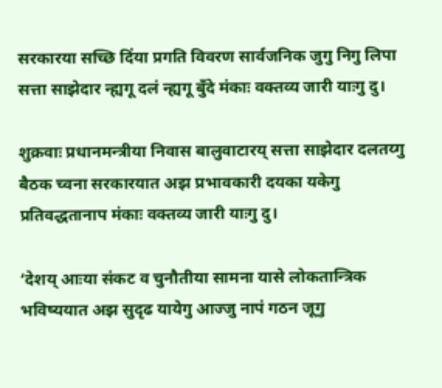सरकारया सच्छि दिंया प्रगति विवरण सार्वजनिक जुगु निगु लिपा सत्ता साझेदार न्ह्यगू दलं न्ह्यगू बुँदे मंकाः वक्तव्य जारी याःगु दु।

शुक्रवाः प्रधानमन्त्रीया निवास बालुवाटारय् सत्ता साझेदार दलतय्गु बैठक च्वना सरकारयात अझ प्रभावकारी दयका यकेगु प्रतिवद्धतानाप मंकाः वक्तव्य जारी याःगु दु।

‘देशय् आःया संकट व चुनौतीया सामना यासे लोकतान्त्रिक भविष्ययात अझ सुदृढ यायेगु आज्जु नापं गठन जूगु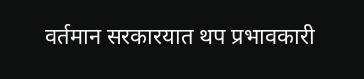वर्तमान सरकारयात थप प्रभावकारी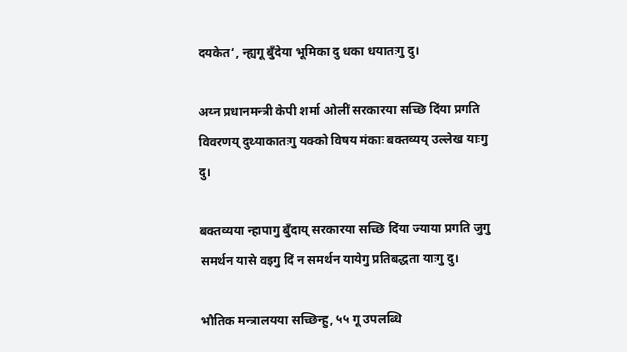दयकेत‘, न्ह्यगू बुँदेया भूमिका दु धका धयातःगु दु।

अय्न प्रधानमन्त्री केपी शर्मा ओलीं सरकारया सच्छि दिंया प्रगति विवरणय् दुथ्याकातःगु यक्को विषय मंकाः बक्तव्यय् उल्लेख याःगु दु।

बक्तव्यया न्हापागु बुँदाय् सरकारया सच्छि दिंया ज्याया प्रगति जुगु समर्थन यासे वइगु दिं न समर्थन यायेगु प्रतिबद्धता याःगु दु।

भौतिक मन्त्रालयया सच्छिन्हु, ५५ गू उपलब्धि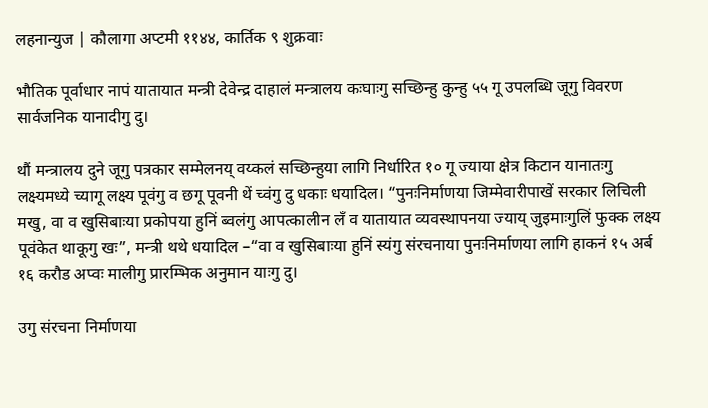लहनान्युज | कौलागा अप्टमी ११४४, कार्तिक ९ शुक्रवाः

भौतिक पूर्वाधार नापं यातायात मन्त्री देवेन्द्र दाहालं मन्त्रालय कःघाःगु सच्छिन्हु कुन्हु ५५ गू उपलब्धि जूगु विवरण सार्वजनिक यानादीगु दु।

थौं मन्त्रालय दुने जूगु पत्रकार सम्मेलनय् वय्कलं सच्छिन्हुया लागि निर्धारित १० गू ज्याया क्षेत्र किटान यानातःगु लक्ष्यमध्ये च्यागू लक्ष्य पूवंगु व छगू पूवनी थें च्वंगु दु धकाः धयादिल। “पुनःनिर्माणया जिम्मेवारीपाखें सरकार लिचिली मखु, वा व खुसिबाःया प्रकोपया हुनिं ब्वलंगु आपत्कालीन लँ व यातायात व्यवस्थापनया ज्याय् जुइमाःगुलिं फुक्क लक्ष्य पूवंकेत थाकूगु खः”, मन्त्री थथे धयादिल –“वा व खुसिबाःया हुनिं स्यंगु संरचनाया पुनःनिर्माणया लागि हाकनं १५ अर्ब १६ करौड अप्वः मालीगु प्रारम्भिक अनुमान याःगु दु।

उगु संरचना निर्माणया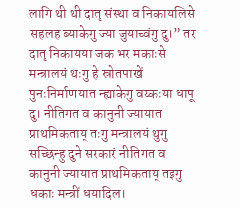लागि थी थी दातृ संस्था व निकायलिसे सहलह ब्याकेगु ज्या जुयाच्वंगु दु।” तर दातृ निकायया जक भर मकाःसे मन्त्रालयं थःगु हे स्रोतपाखें पुनःनिर्माणयात न्ह्याकेगु वय्कःया धापू दु। नीतिगत व कानुनी ज्यायात प्राथमिकताय् तःगु मन्त्रालयं थुगु सच्छिन्हु दुने सरकारं नीतिगत व कानुनी ज्यायात प्राथमिकताय् तइगु धकाः मन्त्रीं धयादिल।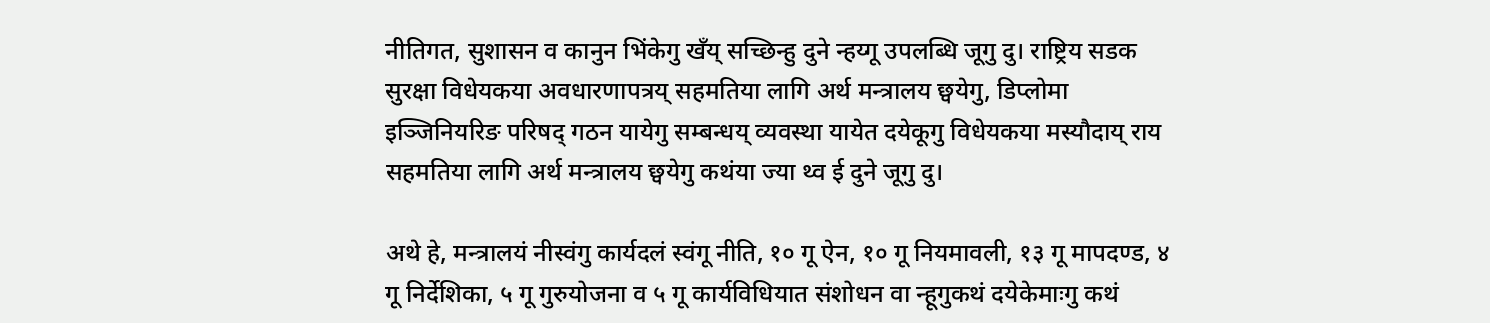नीतिगत, सुशासन व कानुन भिंकेगु खँय् सच्छिन्हु दुने न्हय्गू उपलब्धि जूगु दु। राष्ट्रिय सडक सुरक्षा विधेयकया अवधारणापत्रय् सहमतिया लागि अर्थ मन्त्रालय छ्वयेगु, डिप्लोमा इञ्जिनियरिङ परिषद् गठन यायेगु सम्बन्धय् व्यवस्था यायेत दयेकूगु विधेयकया मस्यौदाय् राय सहमतिया लागि अर्थ मन्त्रालय छ्वयेगु कथंया ज्या थ्व ई दुने जूगु दु।

अथे हे, मन्त्रालयं नीस्वंगु कार्यदलं स्वंगू नीति, १० गू ऐन, १० गू नियमावली, १३ गू मापदण्ड, ४ गू निर्देशिका, ५ गू गुरुयोजना व ५ गू कार्यविधियात संशोधन वा न्हूगुकथं दयेकेमाःगु कथं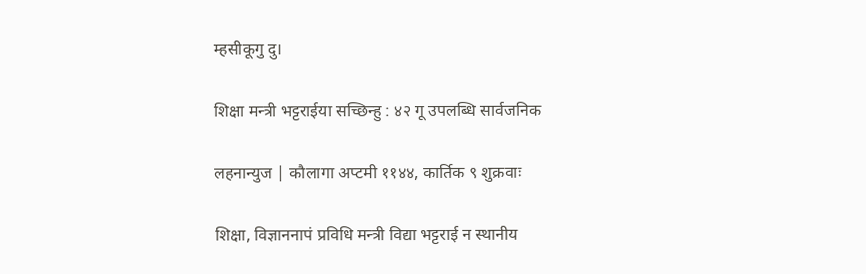म्हसीकूगु दु।

शिक्षा मन्त्री भट्टराईया सच्छिन्हु : ४२ गू उपलब्धि सार्वजनिक

लहनान्युज | कौलागा अप्टमी ११४४, कार्तिक ९ शुक्रवाः

शिक्षा, विज्ञाननापं प्रविधि मन्त्री विद्या भट्टराई न स्थानीय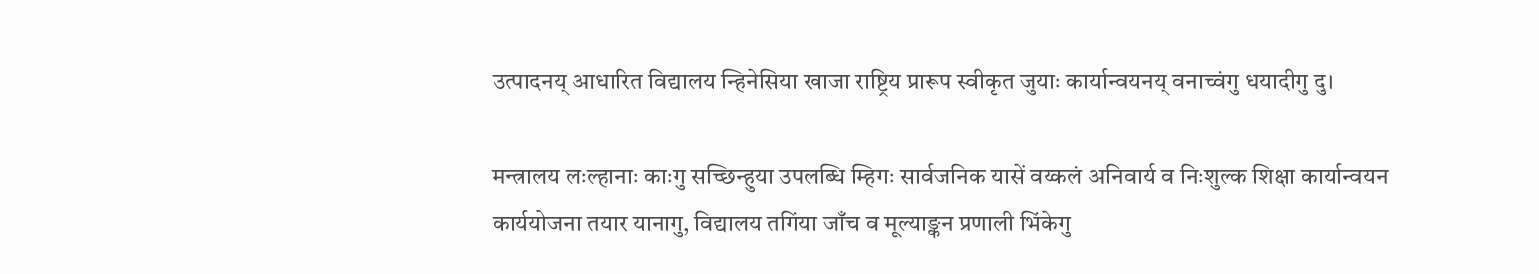उत्पादनय् आधारित विद्यालय न्हिनेसिया खाजा राष्ट्रिय प्रारूप स्वीकृत जुयाः कार्यान्वयनय् वनाच्वंगु धयादीगु दु।

मन्त्रालय लःल्हानाः काःगु सच्छिन्हुया उपलब्धि म्हिगः सार्वजनिक यासें वय्कलं अनिवार्य व निःशुल्क शिक्षा कार्यान्वयन कार्ययोजना तयार यानागु, विद्यालय तगिंया जाँच व मूल्याङ्कन प्रणाली भिंकेगु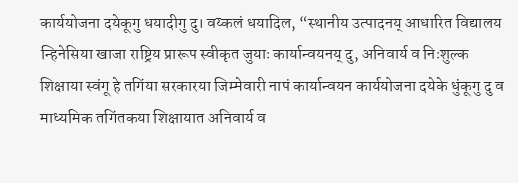कार्ययोजना दयेकूगु धयादीगु दु। वय्कलं धयादिल, “स्थानीय उत्पादनय् आधारित विद्यालय न्हिनेसिया खाजा राष्ट्रिय प्रारूप स्वीकृत जुयाः कार्यान्वयनय् दु, अनिवार्य व निःशुल्क शिक्षाया स्वंगू हे तगिंया सरकारया जिम्मेवारी नापं कार्यान्वयन कार्ययोजना दयेके धुंकूगु दु व माध्यमिक तगिंतकया शिक्षायात अनिवार्य व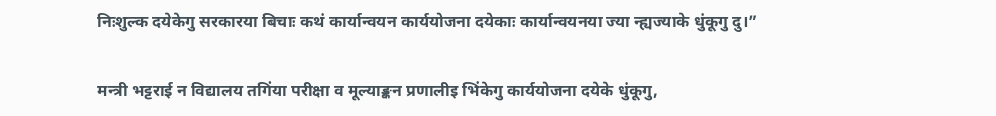निःशुल्क दयेकेगु सरकारया बिचाः कथं कार्यान्वयन कार्ययोजना दयेकाः कार्यान्वयनया ज्या न्ह्यज्याके धुंकूगु दु।”

मन्त्री भट्टराई न विद्यालय तगिंया परीक्षा व मूल्याङ्कन प्रणालीइ भिंकेगु कार्ययोजना दयेके धुंकूगु,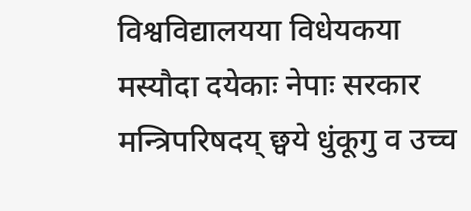विश्वविद्यालयया विधेयकया मस्यौदा दयेकाः नेपाः सरकार मन्त्रिपरिषदय् छ्वये धुंकूगु व उच्च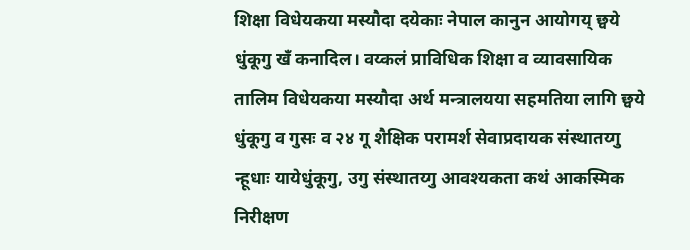शिक्षा विधेयकया मस्यौदा दयेकाः नेपाल कानुन आयोगय् छ्वये धुंकूगु खँ कनादिल। वय्कलं प्राविधिक शिक्षा व व्यावसायिक तालिम विधेयकया मस्यौदा अर्थ मन्त्रालयया सहमतिया लागि छ्वये धुंकूगु व गुसः व २४ गू शैक्षिक परामर्श सेवाप्रदायक संस्थातय्गु न्हूधाः यायेधुंकूगु, उगु संस्थातय्गु आवश्यकता कथं आकस्मिक निरीक्षण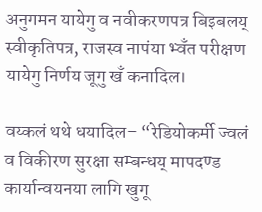अनुगमन यायेगु व नवीकरणपत्र बिइबलय् स्वीकृतिपत्र, राजस्व नापंया भ्वँत परीक्षण यायेगु निर्णय जूगु खँ कनादिल।

वय्कलं थथे धयादिल– “रेडियोकर्मी ज्वलं व विकीरण सुरक्षा सम्बन्धय् मापदण्ड कार्यान्वयनया लागि खुगू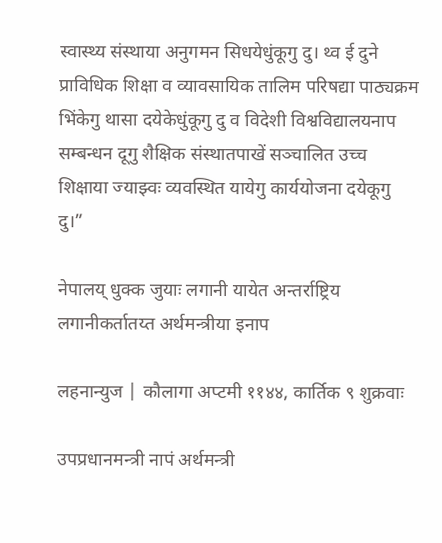स्वास्थ्य संस्थाया अनुगमन सिधयेधुंकूगु दु। थ्व ई दुने प्राविधिक शिक्षा व व्यावसायिक तालिम परिषद्या पाठ्यक्रम भिंकेगु थासा दयेकेधुंकूगु दु व विदेशी विश्वविद्यालयनाप सम्बन्धन दूगु शैक्षिक संस्थातपाखें सञ्चालित उच्च शिक्षाया ज्याझ्वः व्यवस्थित यायेगु कार्ययोजना दयेकूगु दु।”

नेपालय् धुक्क जुयाः लगानी यायेत अन्तर्राष्ट्रिय लगानीकर्तातय्त अर्थमन्त्रीया इनाप

लहनान्युज | कौलागा अप्टमी ११४४, कार्तिक ९ शुक्रवाः

उपप्रधानमन्त्री नापं अर्थमन्त्री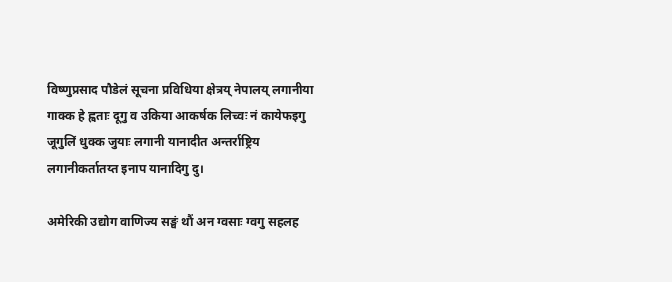विष्णुप्रसाद पौडेलं सूचना प्रविधिया क्षेत्रय् नेपालय् लगानीया गाक्क हे ह्वताः दूगु व उकिया आकर्षक लिच्वः नं कायेफइगु जूगुलिं धुक्क जुयाः लगानी यानादीत अन्तर्राष्ट्रिय लगानीकर्तातय्त इनाप यानादिगु दु।

अमेरिकी उद्योग वाणिज्य सङ्घं थौं अन ग्वसाः ग्वगु सहलह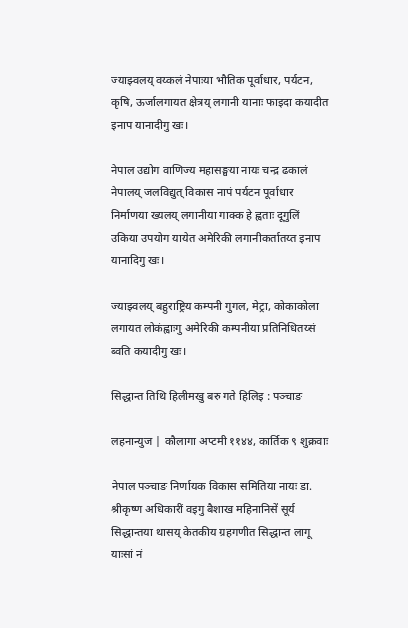ज्याझ्वलय् वय्कलं नेपाःया भौतिक पूर्वाधार, पर्यटन, कृषि, ऊर्जालगायत क्षेत्रय् लगानी यानाः फाइदा कयादीत इनाप यानादीगु खः।

नेपाल उद्योग वाणिज्य महासङ्घया नायः चन्द्र ढकालं नेपालय् जलविद्युत् विकास नापं पर्यटन पूर्वाधार निर्माणया ख्यलय् लगानीया गाक्क हे ह्वताः दूगुलिं उकिया उपयोग यायेत अमेरिकी लगानीकर्तातय्त इनाप यानादिगु खः।

ज्याझ्वलय् बहुराष्ट्रिय कम्पनी गुगल, मेट्रा, कोकाकोला लगायत लोकंह्वाःगु अमेरिकी कम्पनीया प्रतिनिधितय्सं ब्वति कयादीगु खः।

सिद्धान्त तिथि हिलीमखु बरु गते हिलिइ : पञ्चाङ

लहनान्युज | कौलागा अप्टमी ११४४, कार्तिक ९ शुक्रवाः

नेपाल पञ्चाङ निर्णायक विकास समितिया नायः डा. श्रीकृष्ण अधिकारीं वइगु बैशाख महिनानिसें सूर्य सिद्धान्तया थासय् केतकीय ग्रहगणीत सिद्धान्त लागू याःसां नं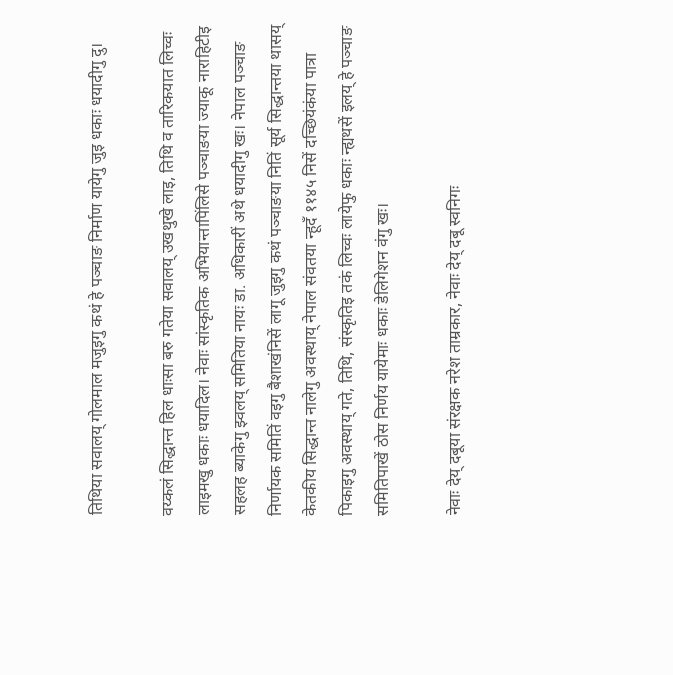तिथिया सवालय् गोलमाल मजुइगु कथं हे पञ्चाङ निर्माण यायेगु जुइ धकाः धयादीगु दु।

वय्कलं सिद्धान्त हिल धाःसा बरु गतेया सवालय् उखथुखे लाइ, तिथि व तारिकयात लिच्वः लाइमखु धकाः धयादिल। नेवाः सांस्कृतिक अभियान्तापिंलिसे पञ्चाङया ज्याकू नाराहिटीइ सहलह ब्याकेगु झ्वलय् समितिया नायः डा. अधिकारीं अथे धयादीगु खः। नेपाल पञ्चाङ निर्णायक समितिं वइगु बैशाखंनिसें लागू जुइगु कथं पञ्चाङया नितिं सूर्य सिद्धान्तया थासय् केतकीय सिद्धान्त नालेगु अवस्थाय् नेपाल संवतया न्हूदँ ११४५ निसें दच्छियंकंया पात्रा पिकाइगु अवस्थाय् गते, तिथि, संस्कृतिइ तकं लिच्वः लायेफु धकाः न्ह्यथसें इलय् हे पञ्चाङ समितिपाखें ठोस निर्णय यायेमाः धकाः डेलिगेशन वंगु खः।

नेवाः देय् दबूया संरक्षक नरेश ताम्रकार, नेवाः देय् दबू स्वनिगः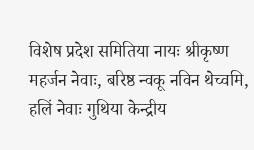विशेष प्रदेश समितिया नायः श्रीकृष्ण महर्जन नेवाः, बरिष्ठ न्वकू नविन थेच्वमि, हलिं नेवाः गुथिया केन्द्रीय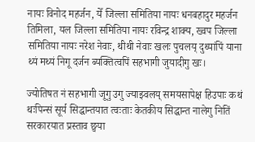नायः विनोद महर्जन, येँ जिल्ला समितिया नायः धनबहादुर महर्जन तिमिला, यल जिल्ला समितिया नायः रविन्द्र शाक्य, ख्वप जिल्ला समितिया नायः नरेश नेवाः, थीथी नेवाः खलः पुचलय् दुथ्यांपिं याना थ्यं मथ्यं निगू दर्जन ब्यक्तित्वपिं सहभागी जुयादीगु खः।

ज्योतिषत नं सहभागी जूगु उगु ज्याझ्वलय् समयसापेक्ष हिउपाः कथं थःपिन्सं सूर्य सिद्धान्तयात त्वःताः केतकीय सिद्धान्त नालेगु नितिं सरकारयात प्रस्ताव छ्वया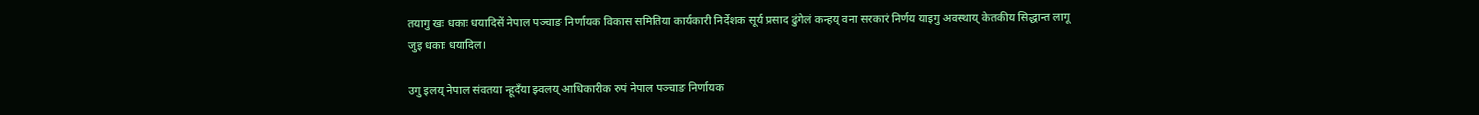तयागु खः धकाः धयादिसें नेपाल पञ्चाङ निर्णायक विकास समितिया कार्यकारी निर्देशक सूर्य प्रसाद ढुंगेलं कन्हय् वना सरकारं निर्णय याइगु अवस्थाय् केतकीय सिद्धान्त लागू जुइ धकाः धयादिल।

उगु इलय् नेपाल संवतया न्हूदँया झ्वलय् आधिकारीक रुपं नेपाल पञ्चाङ निर्णायक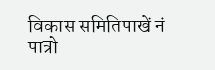विकास समितिपाखें नं पात्रो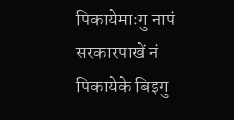पिकायेमाःगु नापं सरकारपाखें नं पिकायेके बिइगु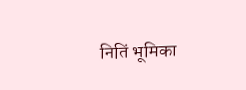नितिं भूमिका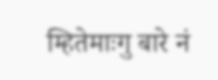म्हितेमाःगु बारे नं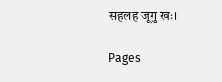सहलह जूगु खः।

Pages